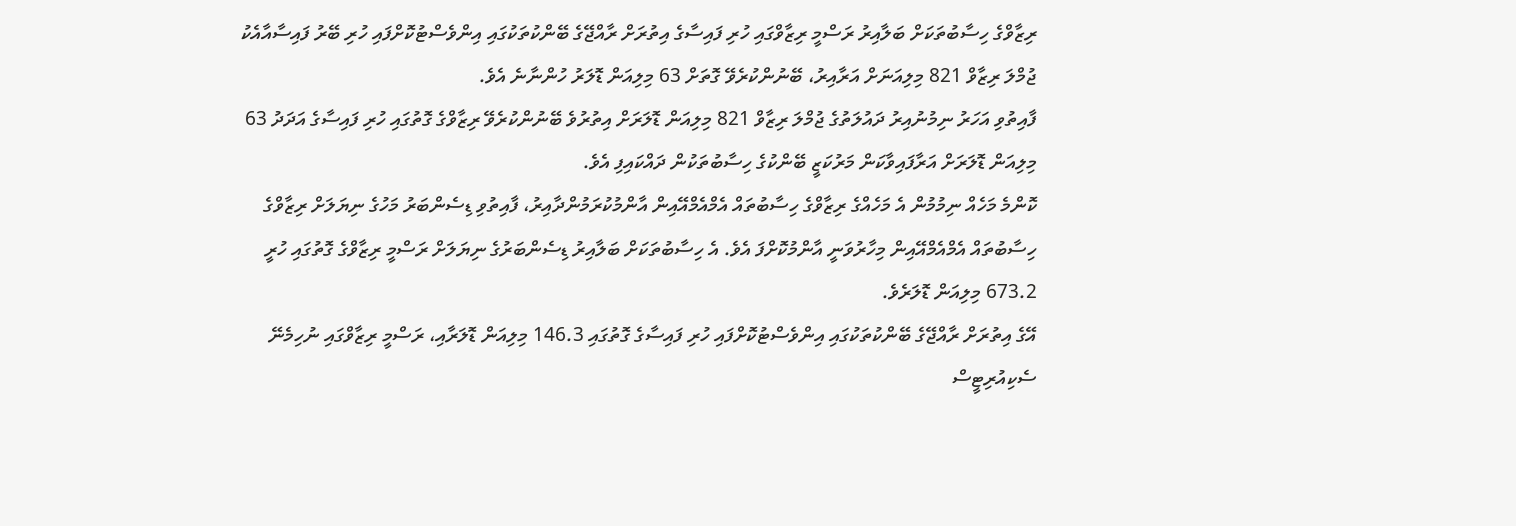ރިޒާވްގެ ހިސާބުތަކަށް ބަލާއިރު ރަސްމީ ރިޒާވްގައި ހުރި ފައިސާގެ އިތުރަށް ރާއްޖޭގެ ބޭންކުތަކުގައި އިންވެސްޓުކޮށްފައި ހުރި ބޭރު ފައިސާއާއެކު ޖުމްލަ ރިޒާވް 821 މިލިއަނަށް އަރާއިރު، ބޭނުންކުރެވޭ ގޮތަށް 63 މިލިއަން ޑޮލަރު ހުންނާނެ އެވެ.
ފާއިތުވި އަހަރު ނިމުނުއިރު ދައުލަތުގެ ޖުމްލަ ރިޒާވް 821 މިލިއަން ޑޮލަރަށް އިތުރުވެ ބޭނުންކުރެވޭ ރިޒާވްގެ ގޮތުގައި ހުރި ފައިސާގެ އަދަދު 63 މިލިއަން ޑޮލަރަށް އަރާފައިވާކަން މަރުކަޒީ ބޭންކުގެ ހިސާބުތަކުން ދައްކައިފި އެވެ.
ކޮންމެ މަހެއް ނިމުމުން އެ މަހެއްގެ ރިޒާވްގެ ހިސާބުތައް އެމްއެމްއޭއިން އާންމުކުރަމުންދާއިރު، ފާއިތުވި ޑިސެންބަރު މަހުގެ ނިޔަލަށް ރިޒާވްގެ ހިސާބުތައް އެމްއެމްއޭއިން މިހާރުވަނީ އާންމުކޮށްފަ އެވެ. އެ ހިސާބުތަކަށް ބަލާއިރު ޑިސެންބަރުގެ ނިޔަލަށް ރަސްމީ ރިޒާވްގެ ގޮތުގައި ހުރީ 673.2 މިލިއަން ޑޮލަރެވެ.
އޭގެ އިތުރަށް ރާއްޖޭގެ ބޭންކުތަކުގައި އިންވެސްޓުކޮށްފައި ހުރި ފައިސާގެ ގޮތުގައި 146.3 މިލިއަން ޑޮލަރާއި، ރަސްމީ ރިޒާވްގައި ނުހިމެނޭ ސެކިއުރިޓީސް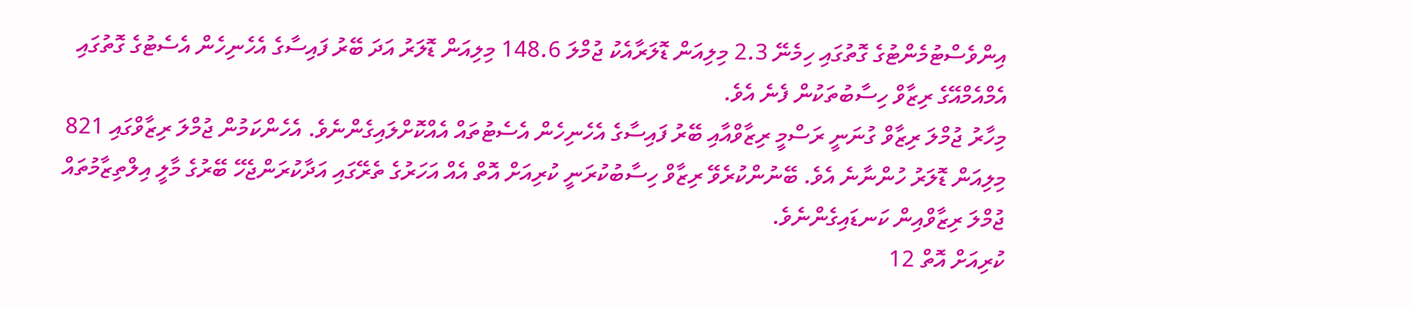އިންވެސްޓުމެންޓުގެ ގޮތުގައި ހިމެނޭ 2.3 މިލިއަން ޑޮލަރާއެކު ޖުމްލަ 148.6 މިލިއަން ޑޮލަރު އަދަ ބޭރު ފައިސާގެ އެހެނިހެން އެސެޓުގެ ގޮތުގައި އެމްއެމްއޭގެ ރިޒާވް ހިސާބުތަކުން ފެނެ އެވެ.
މިހާރު ޖުމްލަ ރިޒާވް ގުނަނީ ރަސްމީ ރިޒާވްއާއި ބޭރު ފައިސާގެ އެހެނިހެން އެސެޓުތައް އެއްކޮށްލައިގެންނެވެ. އެހެންކަމުން ޖުމްލަ ރިޒާވްގައި 821 މިލިއަން ޑޮލަރު ހުންނާނެ އެވެ. ބޭނުންކުރެވޭ ރިޒާވް ހިސާބުކުރަނީ ކުރިއަށް އޮތް އެއް އަހަރުގެ ތެރޭގައި އަދާކުރަންޖެހޭ ބޭރުގެ މާލީ އިލްތިޒާމުތައް ޖުމްލަ ރިޒާވްއިން ކަނޑައިގެންނެވެ.
ކުރިއަށް އޮތް 12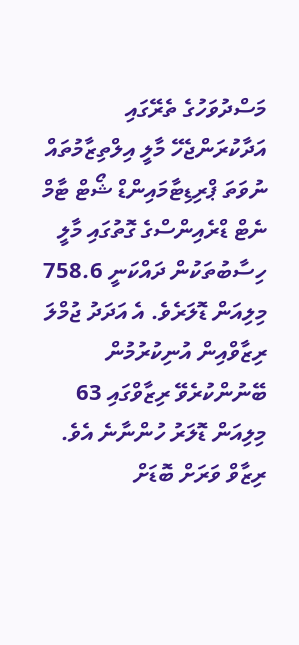މަސްދުވަހުގެ ތެރޭގައި އަދާކުރަންޖެހޭ މާލީ އިލްތިޒާމުތައް ނުވަތަ ޕްރިޑިޓާމައިންޑް ޝޯޓް ޓާމް ނެޓް ޑްރެއިންސްގެ ގޮތުގައި މާލީ ހިސާބުތަކުން ދައްކަނީ 758.6 މިލިއަން ޑޮލަރެވެ. އެ އަދަދު ޖުމްލަ ރިޒާވްއިން އުނިކުރުމުން ބޭނުންކުރެވޭ ރިޒާވްގައި 63 މިލިއަން ޑޮލަރު ހުންނާނެ އެވެ.
ރިޒާވް ވަރަށް ބޮޑަށް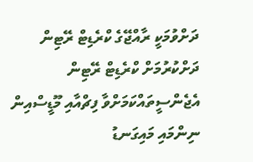ދަށްވުމަކީ ރާއްޖޭގެ ކްރެޑިޓް ރޭޓިން ދަށްކުރުމަށް ކްރެޑިޓް ރޭޓިން އެޖެންސީތައްކަމަށްވާ ފިޗްއާއި މޫޑީސްއިން ނިންމައި މައިގަނޑު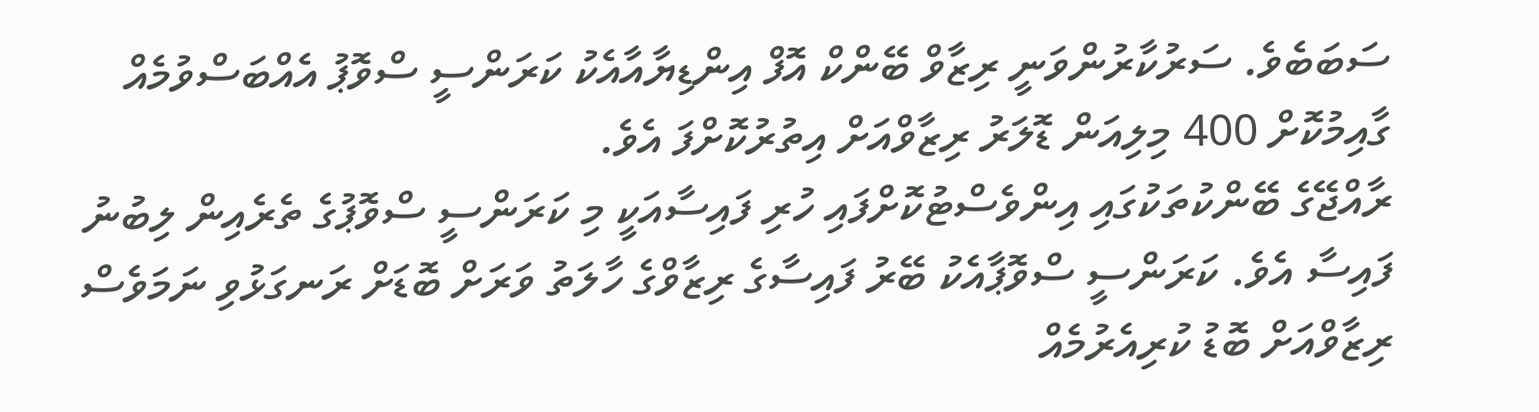ސަބަބެވެ. ސަރުކާރުންވަނީ ރިޒާވް ބޭންކް އޮފް އިންޑިޔާއާއެކު ކަރަންސީ ސްވޮޕު އެއްބަސްވުމެއް ގާއިމުކޮށް 400 މިލިއަން ޑޮލަރު ރިޒާވްއަށް އިތުރުކޮށްފަ އެވެ.
ރާއްޖޭގެ ބޭންކުތަކުގައި އިންވެސްޓުކޮށްފައި ހުރި ފައިސާއަކީ މި ކަރަންސީ ސްވޮޕުގެ ތެރެއިން ލިބުނު ފައިސާ އެވެ. ކަރަންސީ ސްވޮޕާއެކު ބޭރު ފައިސާގެ ރިޒާވްގެ ހާލަތު ވަރަށް ބޮޑަށް ރަނގަޅުވި ނަމަވެސް ރިޒާވްއަށް ބޮޑު ކުރިއެރުމެއް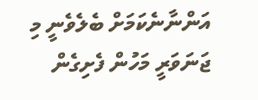އަންނާނެކަމަށް ބެލެވެނީ މި ޖަނަވަރީ މަހުން ފެށިގެން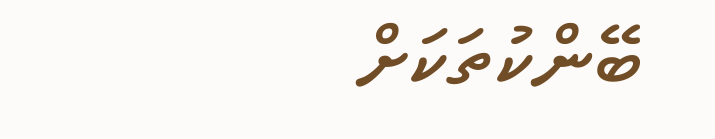ބޭންކުތަކަށް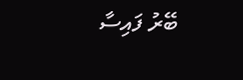ބޭރު ފައިސާ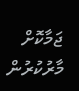ޖަމާކޮށް މާރުކުރުން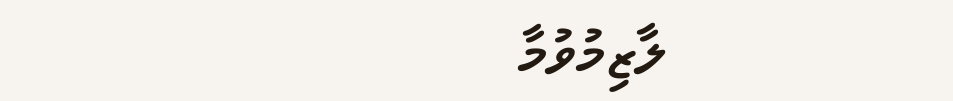ލާޒިމުވުމާ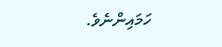ހަމައިންނެވެ.